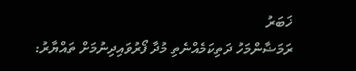ޚަބަރު
ރަމަޟާންމަހު ދަތިކަމެއްނެތި މުދާ ފޯރުވައިދިނުމަށް ތައްޔާރު: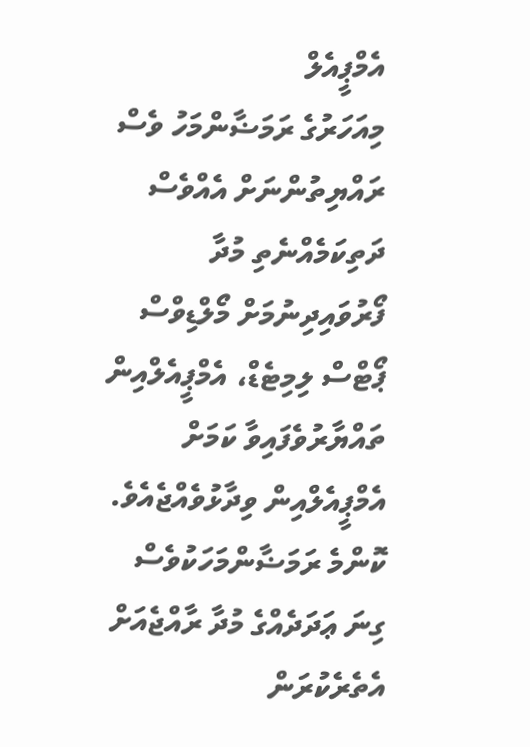އެމްޕީއެލް
މިއަހަރުގެ ރަމަޟާންމަހު ވެސް ރައްޔިތުންނަށް އެއްވެސް ދަތިކަމެއްނެތި މުދާ ފޯރުވައިދިނުމަށް މޯލްޑިވްސް ޕޯޓްސް ލިމިޓެޑް، އެމްޕީއެލްއިން ތައްޔާރުވެފައިވާ ކަމަށް އެމްޕީއެލްއިން ވިދާޅުވެއްޖެއެވެ.
ކޮންމެ ރަމަޟާންމަހަކުވެސް ގިނަ ޢަދަދެއްގެ މުދާ ރާއްޖެއަށް އެތެރެކުރަން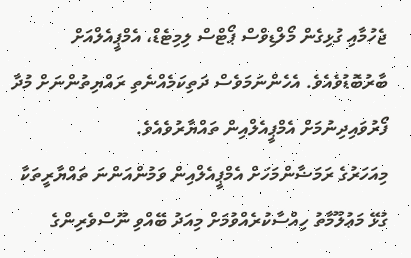ޖެހުމާއި ގުޅިގެން މޯލްޑިވްސް ޕޯޓްސް ލިމިޓެޑް، އެމްޕީއެލްއަށް ބާރުބޮޑުވެއެވެ. އެހެންނަމަވެސް ދަތިކަމެއްނެތި ރައްޔިތުންނަށް މުދާ ފޯރުވައިދިނުމަށް އެމްޕީއެލްއިން ތައްޔާރުވެއެވެ.
މިއަހަރުގެ ރަމަޟާންމަހަށް އެމްޕީއެލްއިން ވަމުންއަންނަ ތައްޔާރީތަކާ ގުޅޭ މަޢުލޫމާތު ހިއްސާކުރެއްވުމަށް މިއަދު ބޭއްވި ނޫސްވެރިންގެ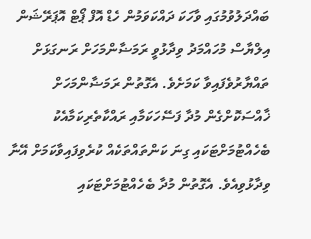ބައްދަލުވުމުގައި ވާހަކަ ދައްކަވަމުން ހެޑް އޮފް ޕޯޓް އޮޕަރޭޝަން އިލްޔާސް މުހައްމަދު ވިދާޅުވީ ރަމަޟާންމަހަށް ރަނގަޅަށް ތައްޔާރުވެފައިވާ ކަމަށެވެ. އެގޮތުން ރަމަޟާންމަހަށް ޚާއްސަކޮށްގެން މުދާ ފަސޭހަކަމާއި ރައްކާތެރިކަމާއެކު ބެހެއްޓުމަށްޓަކައި ގިނަ ކަންތައްތަކެއް ކުރެވިފައިވާކަމަށް އޭނާ ވިދާޅުވިއެވެ. އެގޮތުން މުދާ ބެހެއްޓުމަށްޓަކައި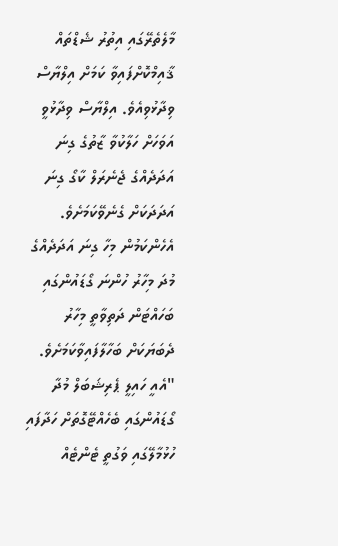މާލެތެރޭގައި އިތުރު ޝެޑްތައް ޤާއިމްކޮށްފައިވާ ކަމަށް އިލްޔާސް ވިދާޅުވިއެވެ. އިލްޔާސް ވިދާޅުވީ އަވަހަށް ހަލާކުވާ ޒާތުގެ ގިނަ އަދަދެއްގެ ޖެނެރަލް ކާގޯ ގިނަ އަދަދަކަށް ގެނެވޭކަމަށެވެ. އެހެންކަމުން މިހާ ގިނަ އަދަދެއްގެ މުދަ މިހާރު ހުންނަ ގޯޑައުންގައި ބަހައްޓަން ދަތިވާތީ މިހާރު ދެބަޔަކަށް ބަހާލާފައިވާކަމަށެވެ.
"އެއީ ހައިލީ ޕެރިޝަބަލް މުދާ ގޯޑައުންގައި ބެހެއްޓޭގޮތަށް ހަދާފައި ހުޅުމާލޭގައި ވަގުތީ ޓެންޓެއް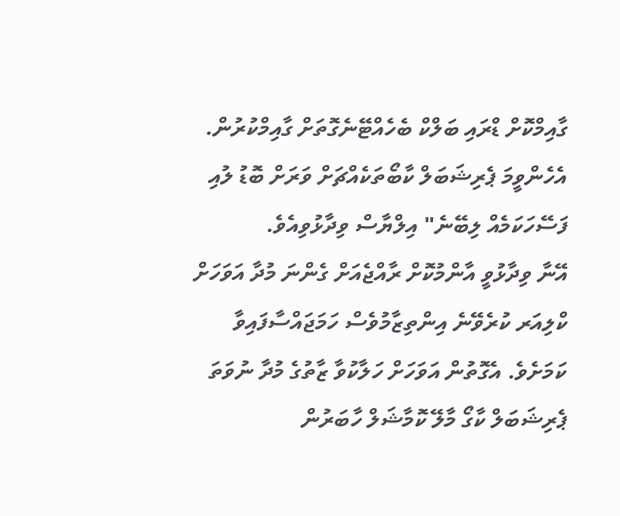ގާއިމްކޮށް ޑްރައި ބަލްކް ބެހެއްޓޭނެގޮތަށް ގާއިމްކުރުން. އެހެންވީމަ ޕެރިޝަބަލް ކާބޯތަކެއްޗަށް ވަރަށް ބޮޑު ލުއި ފަސޭހަކަމެއް ލިބޭނެ" އިލްޔާސް ވިދާޅުވިއެވެ.
އޭނާ ވިދާޅުވީ އާންމުކޮށް ރާއްޖެއަށް ގެންނަ މުދާ އަވަހަށް ކްލިއަރ ކުރެވޭނެ އިންތިޒާމުވެސް ހަމަޖައްސާފައިވާ ކަމަށެވެ. އެގޮތުން އަވަހަށް ހަލާކުވާ ޒާތުގެ މުދާ ނުވަތަ ޕެރިޝަބަލް ކާގޯ މާލޭ ކޮމާޝަލް ހާބަރުން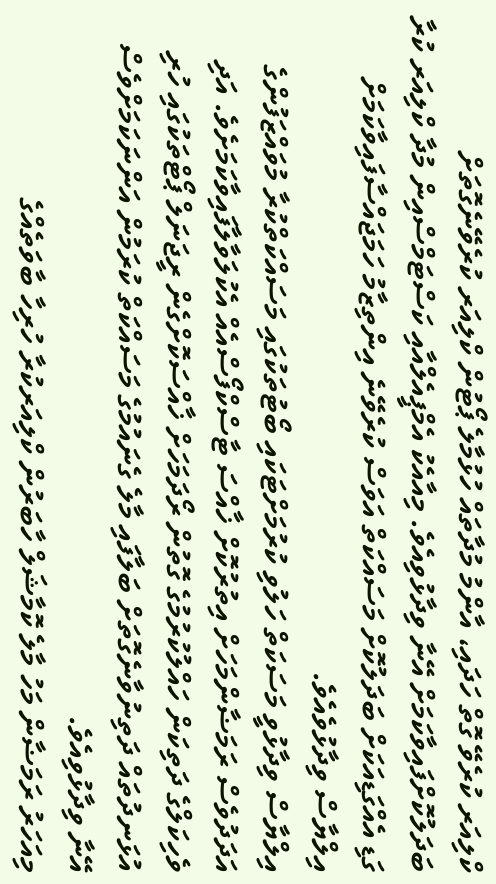ކްލިއަރ ކުރެވޭ ގޮތް ހަދައި، އާންމު މުދާތައް ހުޅުމާލެ ޕޯޓުން ކްލިއަރ ކުރެވޭނެގޮތަށް ބަދަލުކޮށްފައިވާކަމަށް އޭނާ ވިދާޅުވިއެވެ. މިއާއެކު އެމްޕީއެލްއާއި ކަސްޓަމްސްއިން މުދާ ކްލިއަރ ކުރާ ގަޑި އެއްގަޑިއަކަށް ބަދަލުކޮށް މަސައްކަތް އަވަސް ކުރެވޭނެ އިންތިޒާމު ހަމަޖައްސާފައިވާކަމަށް އިލްޔާސް ވިދާޅުވެއެވެ.
އިލްޔާސް ވިދާޅުވީ މަސަކަތް ހަލުވި ކުރުމަށްޓަކައި ބޯޓުތަކުގައި މަސައްކަތްކުރާ މުވައްޒަފުންގެ އަދަދުވެސް ރަމަޟާންމަހަށް އިތުރުކޮށް ޚާއްސަ ޓާސްކްފޯސްއެއް އެކުލަވާލާފައިވާކަމަށެވެ. އަދި ވެހިކަލްގެ ދަތިކަން ހައްލުކުރުމުގެ ގޮތުން ރޯދަމަހަށް ޚާއްސަކޮށްގެން ރީޖަނަލް ޕޯޓްތަކުގައި ހުރި އުޅަނދުތައް ދަތިނުވާނެގޮތަށް ބަލާފައި މާލެ ގެނައުމުގެ މަސައްކަތް ކުރަމުން އަންނަކަމަށްވެސް އޭނާ ވިދާޅުވިއެވެ.
މިއަހަރު ރަމަޟާން މަހު މާލެ ކޮމާޝަލް ހާބަރުން ކްލިއަރކުރާ ހުރިހާ ބާވަތެއްގެ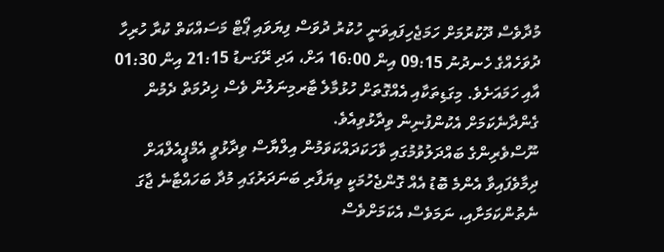މުދާވެސް ދޫކުރުމަށް ހަމަޖެހިފައިވަނީ ހުކުރު ދުވަސް ފިޔަވައި ޕޯޓް މަސައްކަތް ކުރާ ހުރިހާ ދުވަހެއްގެ ހެނދުނު 09:15 އިން 16:00 އަށް، އަދި ރޭގަނޑު 21:15 އިން 01:30 އާއި ހަމައަށެވެ. މިގަޑިތަކާއި އެއްގޮތަށް ހުޅުމާލެ ޓާރމިނަލުން ވެސް ޚިދުމަތް ދެމުން ގެންދާނެކަމަށް އެކުންފުނިން ވިދާޅުވިއެވެ.
ނޫސްވެރިންގެ ބައްދަލުވުމުގައި ވާހަކަދައްކަވަމުން އިލްޔާސް ވިދާޅުވީ އެމްޕީއެލްއަށް ދިމާވެފައިވާ އެންމެ ބޮޑު އެއް ގޮންޖެހުމަކީ ވިޔަފާރި ބަނަދަރުގައި މުދާ ބަހައްޓާނެ ޖާގަ ނެތުންކަމަށާއި، ނަމަވެސް އެކަމަށްވެސް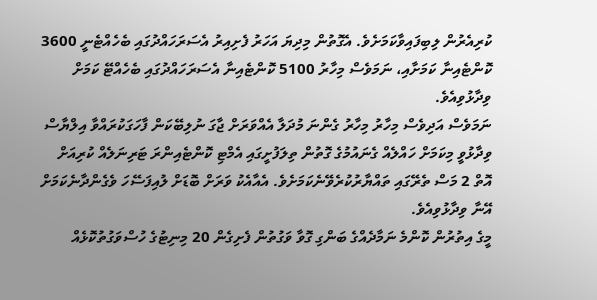ކުރިއެރުން ލިބިފައިވާކަމަށެވެ. އެގޮތުން މިދިޔަ އަހަރު ފެށިއިރު އެސަރަހައްދުގައި ބެހެއްޓެނީ 3600 ކޮންޓެއިނާ ކަމަށާއި، ނަމަވެސް މިހާރު 5100 ކޮންޓެއިނާ އެސަރަހައްދުގައި ބެހެއްޓޭ ކަމަށް ވިދާޅުވިއެވެ.
ނަމަވެސް އަދިވެސް މިހާރު މިހާރު ގެންނަ މުދަލާ އެއްވަރަށް ޖާގަ ނުލިބޭކަން ފާހަގަކުރައްވާ އިލްޔާސް ވިދާޅުވީ މިކަމަށް ހައްލެއް ގެނައުމުގެ ގޮތުން ތިލަފުށީގައި އެމްޓި ކޮންޓެއިންރަ ޓަރިނަލެއް ކުރިއަށް އޮތް 2 މަސް ތެރޭގައި ތައްޔާރުކުރެވޭނެކަމަށެވެ. އެއާއެކު ވަރަށް ބޮޑަށް ލުއިފަސޭހަ ވެގެންދާނެކަމަށް އޭނާ ވިދާޅުވިއެވެ.
މީގެ އިތުރުން ކޮންމެ ނަމާދެއްގެ ބަންގި ގޮވާ ވަގުތުން ފެށިގެން 20 މިނިޓުގެ ހުސްވަގުތުކޮޅެއް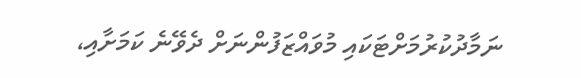ނަމާދުކުރުމަށްޓަކައި މުވައްޒަފުންނަށް ދެވޭނެ ކަމަށާއި،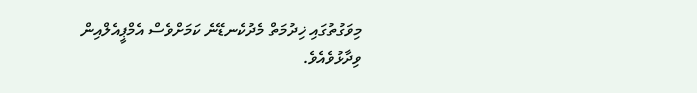މިވަގުތުގައި ޚިދުމަތް މެދުކެނޑޭނެ ކަމަށްވެސް އެމްޕީއެލްއިން ވިދާޅުވެއެވެ.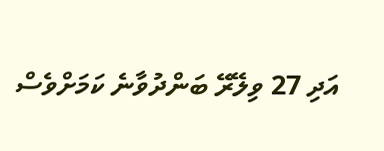އަދި 27 ވިލޭރޭ ބަންދުވާނެ ކަމަށްވެސް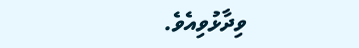ވިދާޅުވިއެވެ.